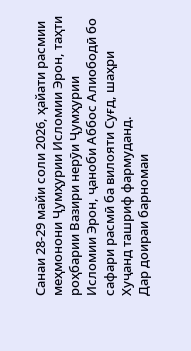Санаи 28-29 майи соли 2026, ҳайати расмии меҳмонони Ҷумҳурии Исломии Эрон, таҳти роҳбарии Вазири нерӯи Ҷумҳурии Исломии Эрон, ҷаноби Аббос Алиободӣ бо сафари расмӣ ба вилояти Суғд, шаҳри Хуҷанд ташриф фармуданд.
Дар доираи барномаи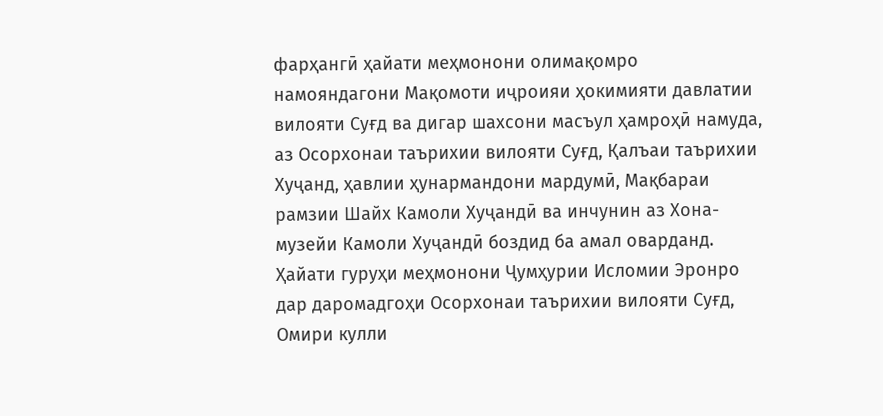фарҳангӣ ҳайати меҳмонони олимақомро намояндагони Мақомоти иҷроияи ҳокимияти давлатии вилояти Суғд ва дигар шахсони масъул ҳамроҳӣ намуда, аз Осорхонаи таърихии вилояти Суғд, Қалъаи таърихии Хуҷанд, ҳавлии ҳунармандони мардумӣ, Мақбараи рамзии Шайх Камоли Хуҷандӣ ва инчунин аз Хона- музейи Камоли Хуҷандӣ боздид ба амал оварданд.
Ҳайати гуруҳи меҳмонони Ҷумҳурии Исломии Эронро дар даромадгоҳи Осорхонаи таърихии вилояти Суғд, Омири кулли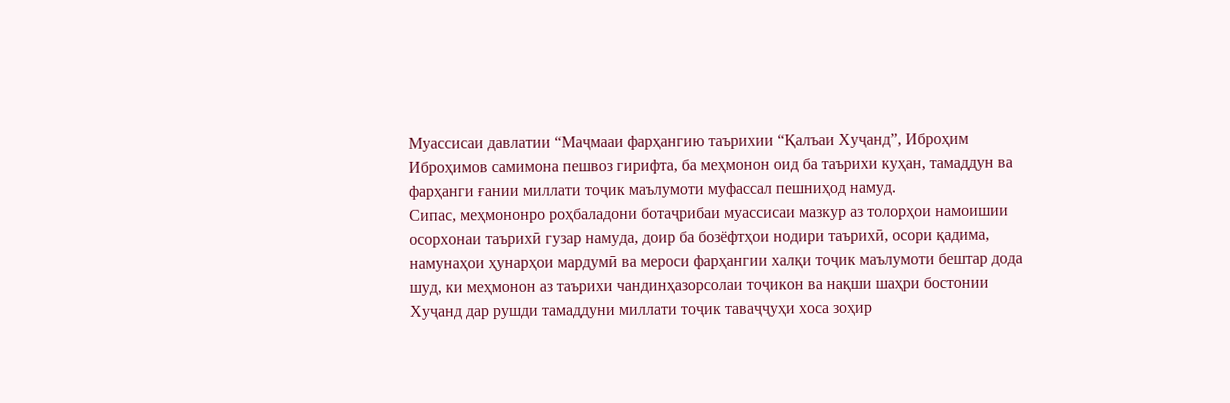Муассисаи давлатии “Маҷмааи фарҳангию таърихии “Қалъаи Хуҷанд”, Иброҳим Иброҳимов самимона пешвоз гирифта, ба меҳмонон оид ба таърихи куҳан, тамаддун ва фарҳанги ғании миллати тоҷик маълумоти муфассал пешниҳод намуд.
Сипас, меҳмононро роҳбаладони ботаҷрибаи муассисаи мазкур аз толорҳои намоишии осорхонаи таърихӣ гузар намуда, доир ба бозёфтҳои нодири таърихӣ, осори қадима, намунаҳои ҳунарҳои мардумӣ ва мероси фарҳангии халқи тоҷик маълумоти бештар дода шуд, ки меҳмонон аз таърихи чандинҳазорсолаи тоҷикон ва нақши шаҳри бостонии Хуҷанд дар рушди тамаддуни миллати тоҷик таваҷҷуҳи хоса зоҳир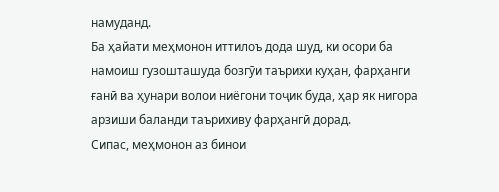намуданд.
Ба ҳайати меҳмонон иттилоъ дода шуд, ки осори ба намоиш гузошташуда бозгӯи таърихи куҳан, фарҳанги ғанӣ ва ҳунари волои ниёгони тоҷик буда, ҳар як нигора арзиши баланди таърихиву фарҳангӣ дорад.
Сипас, меҳмонон аз бинои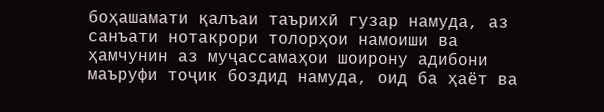боҳашамати қалъаи таърихӣ гузар намуда, аз санъати нотакрори толорҳои намоиши ва ҳамчунин аз муҷассамаҳои шоирону адибони маъруфи тоҷик боздид намуда, оид ба ҳаёт ва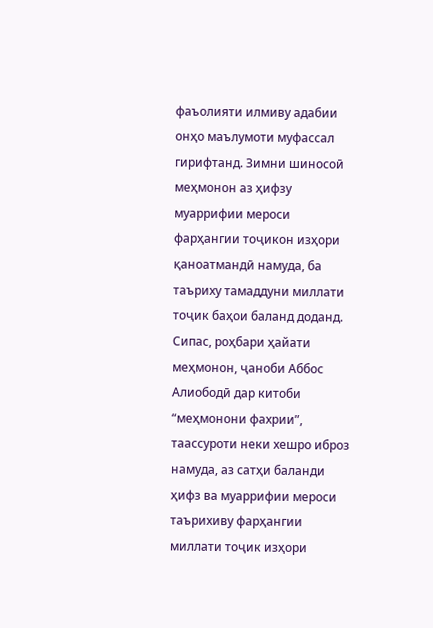фаъолияти илмиву адабии онҳо маълумоти муфассал гирифтанд. Зимни шиносоӣ меҳмонон аз ҳифзу муаррифии мероси фарҳангии тоҷикон изҳори қаноатмандӣ намуда, ба таъриху тамаддуни миллати тоҷик баҳои баланд доданд.
Сипас, роҳбари ҳайати меҳмонон, ҷаноби Аббос Алиободӣ дар китоби “меҳмонони фахрии”, таассуроти неки хешро иброз намуда, аз сатҳи баланди ҳифз ва муаррифии мероси таърихиву фарҳангии миллати тоҷик изҳори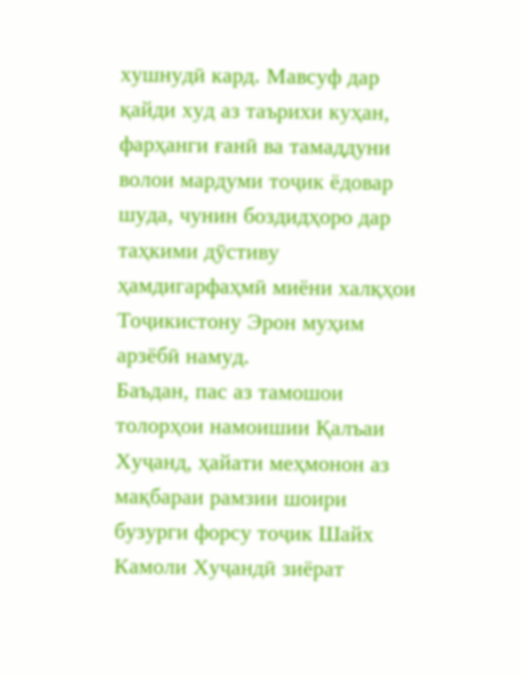хушнудӣ кард. Мавсуф дар қайди худ аз таърихи куҳан, фарҳанги ғанӣ ва тамаддуни волои мардуми тоҷик ёдовар шуда, чунин боздидҳоро дар таҳкими дӯстиву ҳамдигарфаҳмӣ миёни халқҳои Тоҷикистону Эрон муҳим арзёбӣ намуд.
Баъдан, пас аз тамошои толорҳои намоишии Қалъаи Хуҷанд, ҳайати меҳмонон аз мақбараи рамзии шоири бузурги форсу тоҷик Шайх Камоли Хуҷандӣ зиёрат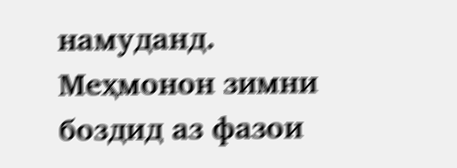намуданд. Меҳмонон зимни боздид аз фазои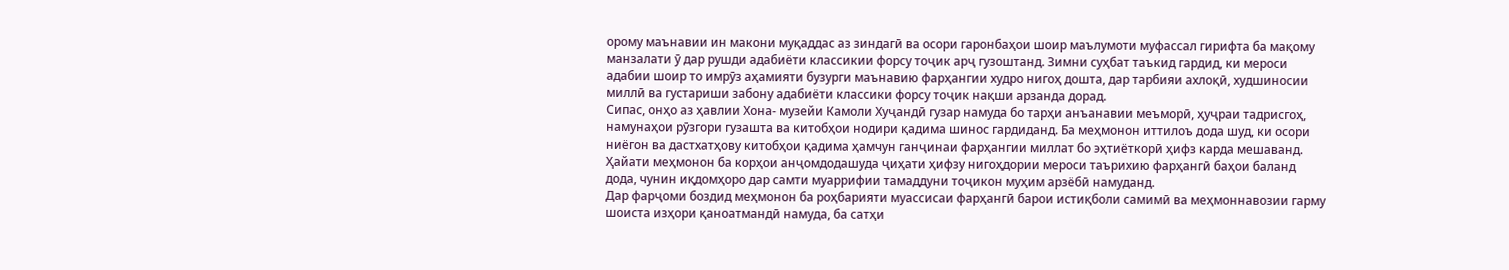орому маънавии ин макони муқаддас аз зиндагӣ ва осори гаронбаҳои шоир маълумоти муфассал гирифта ба мақому манзалати ӯ дар рушди адабиёти классикии форсу тоҷик арҷ гузоштанд. Зимни суҳбат таъкид гардид, ки мероси адабии шоир то имрӯз аҳамияти бузурги маънавию фарҳангии худро нигоҳ дошта, дар тарбияи ахлоқӣ, худшиносии миллӣ ва густариши забону адабиёти классики форсу тоҷик нақши арзанда дорад.
Сипас, онҳо аз ҳавлии Хона- музейи Камоли Хуҷандӣ гузар намуда бо тарҳи анъанавии меъморӣ, ҳуҷраи тадрисгоҳ, намунаҳои рӯзгори гузашта ва китобҳои нодири қадима шинос гардиданд. Ба меҳмонон иттилоъ дода шуд, ки осори ниёгон ва дастхатҳову китобҳои қадима ҳамчун ганҷинаи фарҳангии миллат бо эҳтиёткорӣ ҳифз карда мешаванд. Ҳайати меҳмонон ба корҳои анҷомдодашуда ҷиҳати ҳифзу нигоҳдории мероси таърихию фарҳангӣ баҳои баланд дода, чунин иқдомҳоро дар самти муаррифии тамаддуни тоҷикон муҳим арзёбӣ намуданд.
Дар фарҷоми боздид меҳмонон ба роҳбарияти муассисаи фарҳангӣ барои истиқболи самимӣ ва меҳмоннавозии гарму шоиста изҳори қаноатмандӣ намуда, ба сатҳи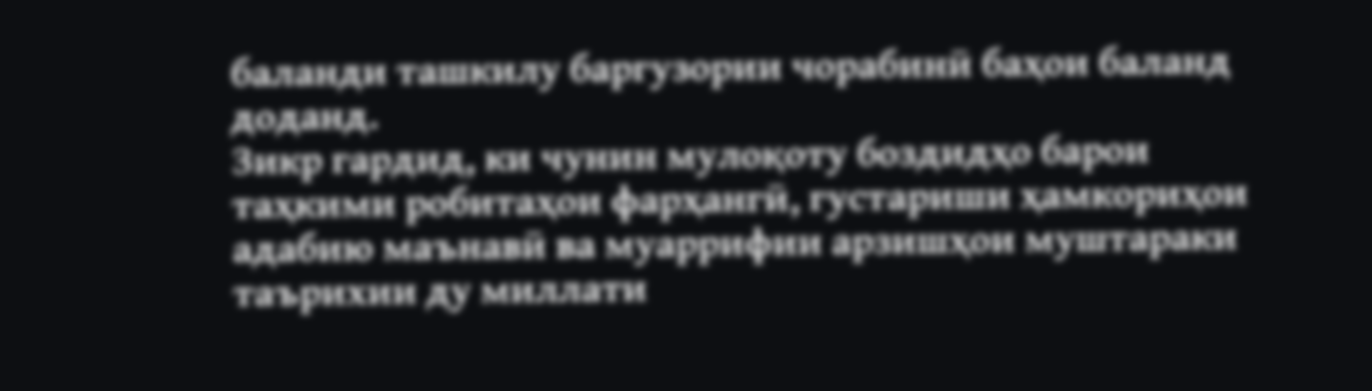баланди ташкилу баргузории чорабинӣ баҳои баланд доданд.
Зикр гардид, ки чунин мулоқоту боздидҳо барои таҳкими робитаҳои фарҳангӣ, густариши ҳамкориҳои адабию маънавӣ ва муаррифии арзишҳои муштараки таърихии ду миллати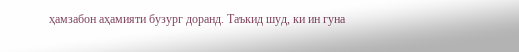ҳамзабон аҳамияти бузург доранд. Таъкид шуд, ки ин гуна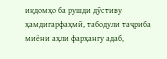иқдомҳо ба рушди дӯстиву ҳамдигарфаҳмӣ, табодули таҷриба миёни аҳли фарҳангу адаб,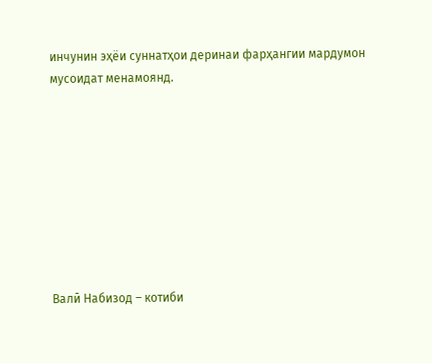инчунин эҳёи суннатҳои деринаи фарҳангии мардумон мусоидат менамоянд.









Валӣ Набизод – котиби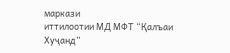маркази
иттилоотии МД МФТ “Қалъаи Хуҷанд”